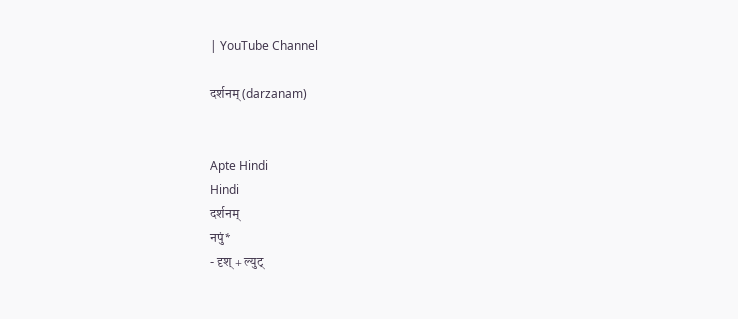| YouTube Channel

दर्शनम् (darzanam)


Apte Hindi
Hindi
दर्शनम्
नपुं*
- दृश् + ल्युट्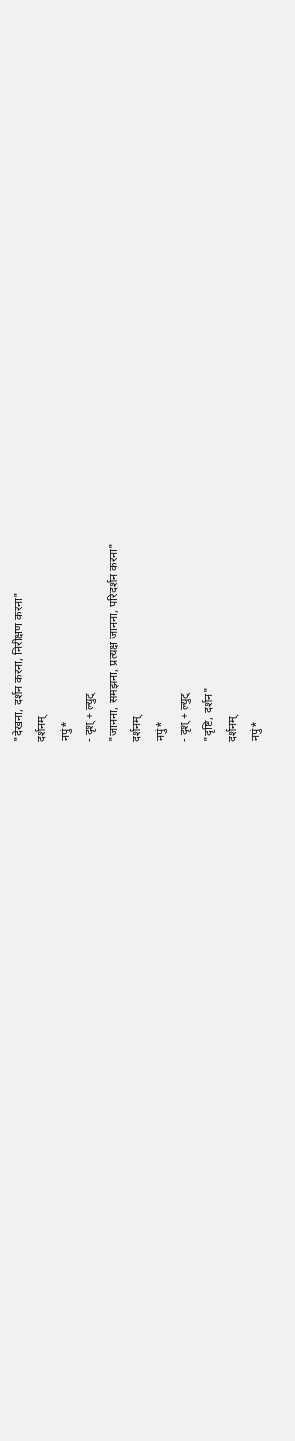"देखना, दर्शन करना, निरीक्षण करना"
दर्शनम्
नपुं*
- दृश् + ल्युट्
"जानना, समझना, प्रत्यक्ष जानना, परिदर्शन करना"
दर्शनम्
नपुं*
- दृश् + ल्युट्
"दृष्टि, दर्शन"
दर्शनम्
नपुं*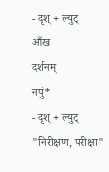- दृश् + ल्युट्
आँख
दर्शनम्
नपुं*
- दृश् + ल्युट्
"निरीक्षण, परीक्षा"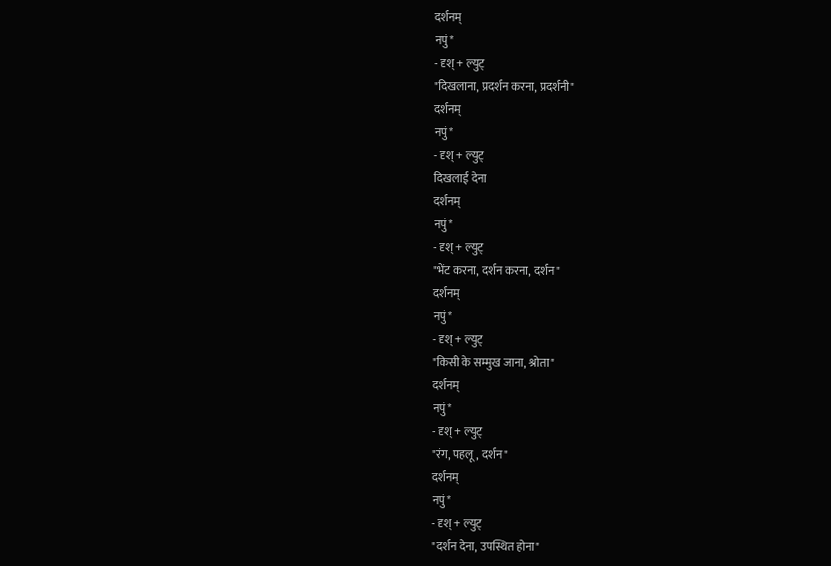दर्शनम्
नपुं*
- दृश् + ल्युट्
"दिखलाना, प्रदर्शन करना, प्रदर्शनी"
दर्शनम्
नपुं*
- दृश् + ल्युट्
दिखलाई देना
दर्शनम्
नपुं*
- दृश् + ल्युट्
"भेंट करना, दर्शन करना, दर्शन"
दर्शनम्
नपुं*
- दृश् + ल्युट्
"किसी के सम्मुख जाना, श्रोता"
दर्शनम्
नपुं*
- दृश् + ल्युट्
"रंग, पहलू, दर्शन"
दर्शनम्
नपुं*
- दृश् + ल्युट्
"दर्शन देना, उपस्थित होना"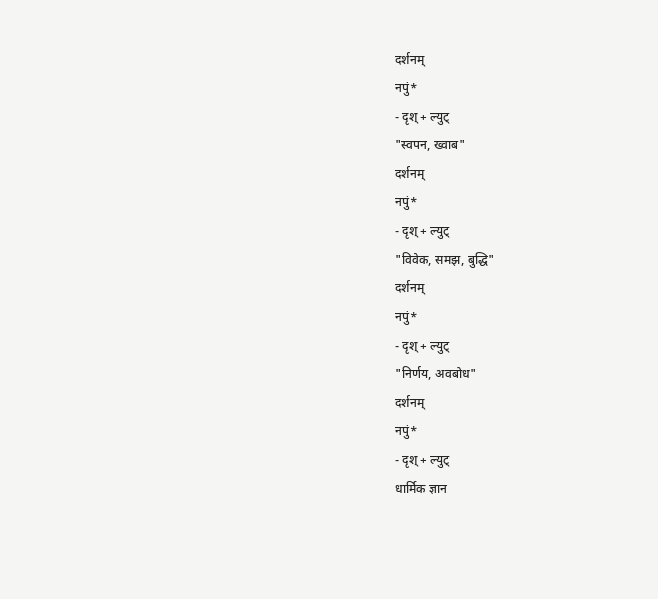दर्शनम्
नपुं*
- दृश् + ल्युट्
"स्वपन, ख्वाब"
दर्शनम्
नपुं*
- दृश् + ल्युट्
"विवेक, समझ, बुद्धि"
दर्शनम्
नपुं*
- दृश् + ल्युट्
"निर्णय, अवबोध"
दर्शनम्
नपुं*
- दृश् + ल्युट्
धार्मिक ज्ञान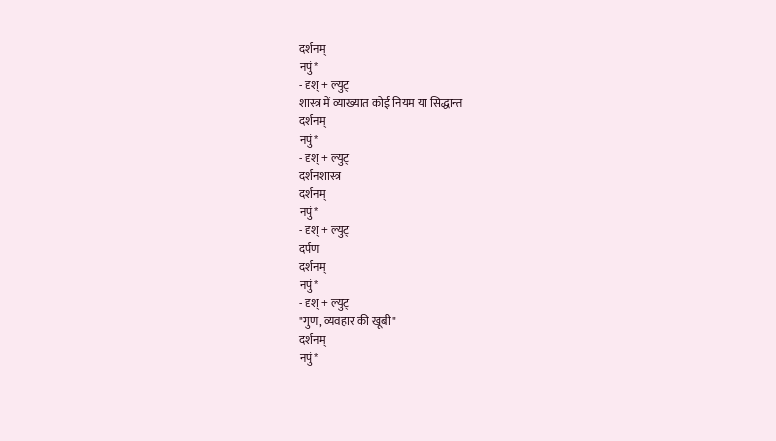दर्शनम्
नपुं*
- दृश् + ल्युट्
शास्त्र में व्याख्यात कोई नियम या सिद्धान्त
दर्शनम्
नपुं*
- दृश् + ल्युट्
दर्शनशास्त्र
दर्शनम्
नपुं*
- दृश् + ल्युट्
दर्पण
दर्शनम्
नपुं*
- दृश् + ल्युट्
"गुण, व्यवहार की खूबी"
दर्शनम्
नपुं*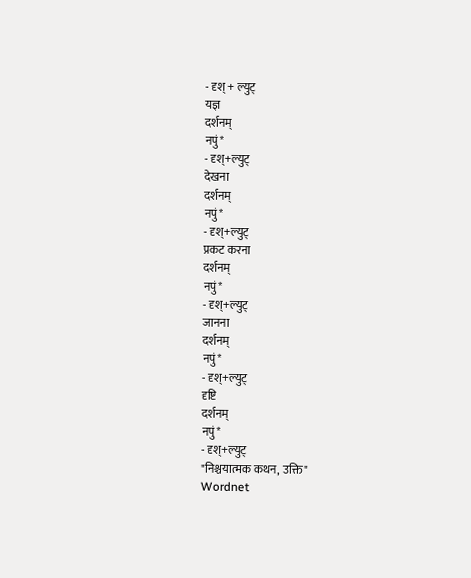- दृश् + ल्युट्
यज्ञ
दर्शनम्
नपुं*
- दृश्+ल्युट्
देखना
दर्शनम्
नपुं*
- दृश्+ल्युट्
प्रकट करना
दर्शनम्
नपुं*
- दृश्+ल्युट्
जानना
दर्शनम्
नपुं*
- दृश्+ल्युट्
दृष्टि
दर्शनम्
नपुं*
- दृश्+ल्युट्
"निश्चयात्मक कथन, उक्ति"
Wordnet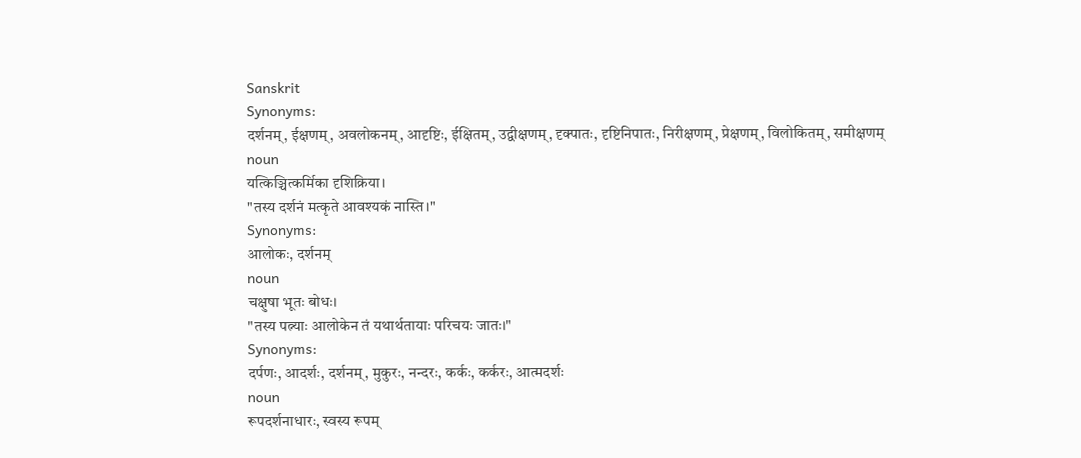Sanskrit
Synonyms:
दर्शनम्, ईक्षणम्, अवलोकनम्, आदृष्टिः, ईक्षितम्, उद्वीक्षणम्, दृक्पातः, दृष्टिनिपातः, निरीक्षणम्, प्रेक्षणम्, विलोकितम्, समीक्षणम्
noun
यत्किञ्चित्कर्मिका दृशिक्रिया।
"तस्य दर्शनं मत्कृते आवश्यकं नास्ति।"
Synonyms:
आलोकः, दर्शनम्
noun
चक्षुषा भूतः बोधः।
"तस्य पत्न्याः आलोकेन तं यथार्थतायाः परिचयः जातः।"
Synonyms:
दर्पणः, आदर्शः, दर्शनम्, मुकुरः, नन्दरः, कर्कः, कर्करः, आत्मदर्शः
noun
रूपदर्शनाधारः, स्वस्य रूपम्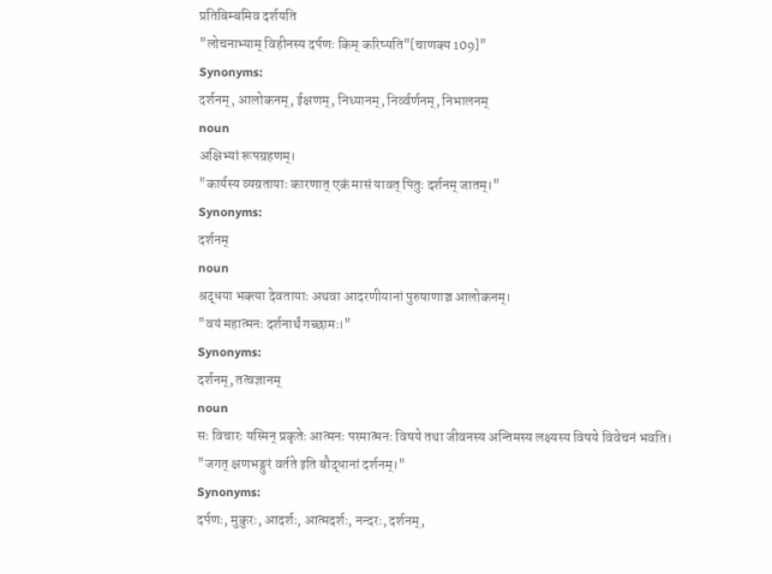प्रतिबिम्बमिव दर्शयति
"लोचनाभ्याम् विहीनस्य दर्पणः किम् करिष्यति"[चाणक्य 109]"
Synonyms:
दर्शनम्, आलोकनम्, ईक्षणम्, निध्यानम्, निर्व्वर्णनम्, निभालनम्
noun
अक्षिभ्यां रूपग्रहणम्।
"कार्यस्य व्यग्रतायाः कारणात् एकं मासं यावत् पितुः दर्शनम् जातम्।"
Synonyms:
दर्शनम्
noun
श्रद्धया भक्त्या देवतायाः अथवा आदरणीयानां पुरुषाणाञ्च आलोकनम्।
"वयं महात्मनः दर्शनार्थं गच्छामः।"
Synonyms:
दर्शनम्, तत्वज्ञानम्
noun
सः विचारः यस्मिन् प्रकृतेः आत्मनः परमात्मनः विषये तथा जीवनस्य अन्तिमस्य लक्ष्यस्य विषये विवेचनं भवति।
"जगत् क्षणभङ्गुरं वर्तते इति बौद्धानां दर्शनम्।"
Synonyms:
दर्पणः, मुकुरः, आदर्शः, आत्मदर्शः, नन्दरः, दर्शनम्,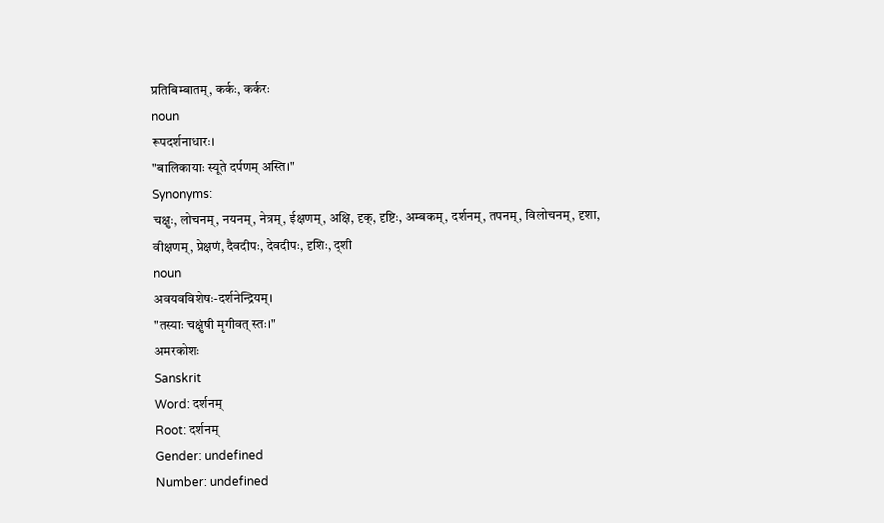प्रतिबिम्बातम्, कर्कः, कर्करः
noun
रूपदर्शनाधारः।
"बालिकायाः स्यूते दर्पणम् अस्ति।"
Synonyms:
चक्षुः, लोचनम्, नयनम्, नेत्रम्, ईक्षणम्, अक्षि, दृक्, दृष्टिः, अम्बकम्, दर्शनम्, तपनम्, विलोचनम्, दृशा, वीक्षणम्, प्रेक्षणं, दैवदीपः, देवदीपः, दृशिः, द्शी
noun
अवयवविशेषः-दर्शनेन्द्रियम्।
"तस्याः चक्षुंषी मृगीवत् स्तः।"
अमरकोशः
Sanskrit
Word: दर्शनम्
Root: दर्शनम्
Gender: undefined
Number: undefined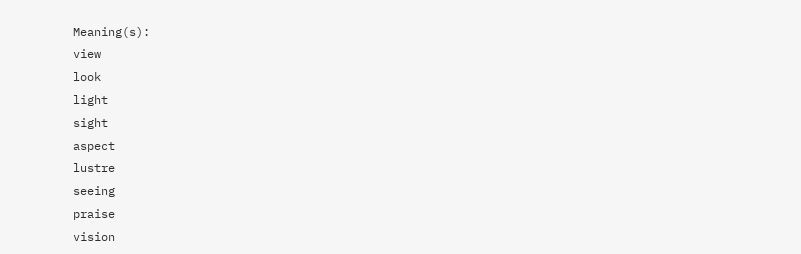Meaning(s):
view
look
light
sight
aspect
lustre
seeing
praise
vision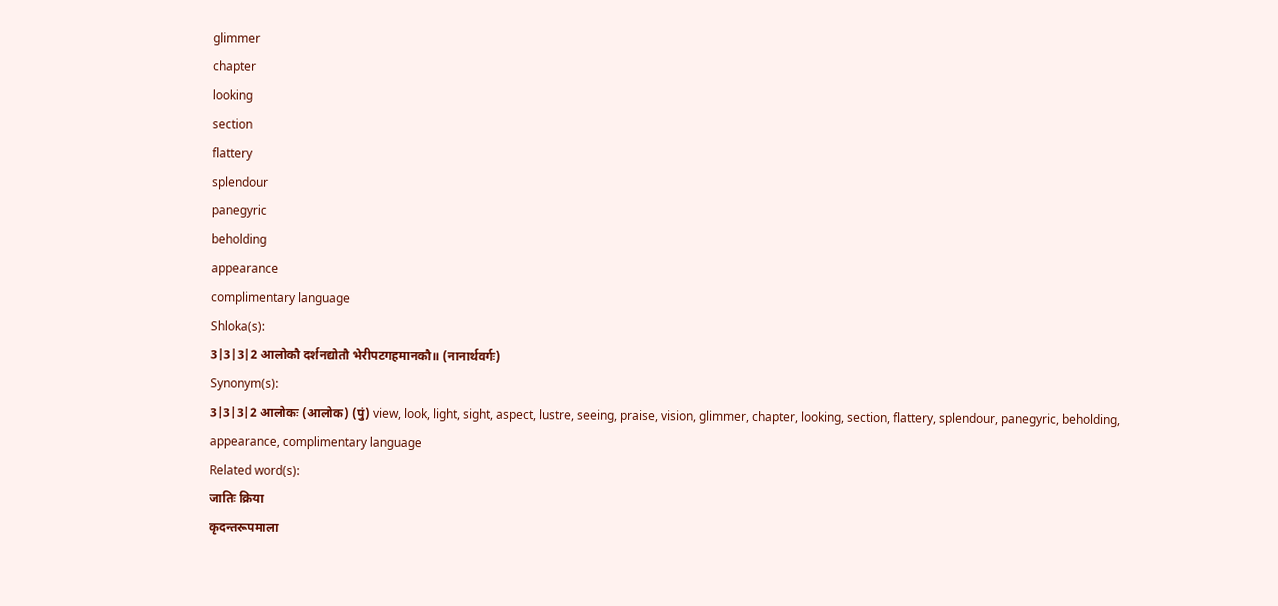glimmer
chapter
looking
section
flattery
splendour
panegyric
beholding
appearance
complimentary language
Shloka(s):
3|3|3|2 आलोकौ दर्शनद्योतौ भेरीपटगहमानकौ॥ (नानार्थवर्गः)
Synonym(s):
3|3|3|2 आलोकः (आलोक) (पुं) view, look, light, sight, aspect, lustre, seeing, praise, vision, glimmer, chapter, looking, section, flattery, splendour, panegyric, beholding, appearance, complimentary language
Related word(s):
जातिः क्रिया
कृदन्तरूपमाला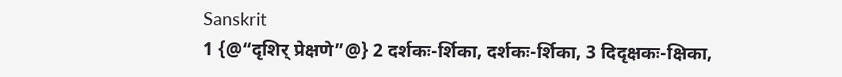Sanskrit
1 {@“दृशिर् प्रेक्षणे”@} 2 दर्शकः-र्शिका, दर्शकः-र्शिका, 3 दिदृक्षकः-क्षिका,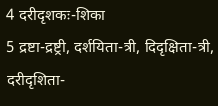4 दरीदृशकः-शिका
5 द्रष्टा-द्रष्ट्री, दर्शयिता-त्री, दिदृक्षिता-त्री, दरीदृशिता-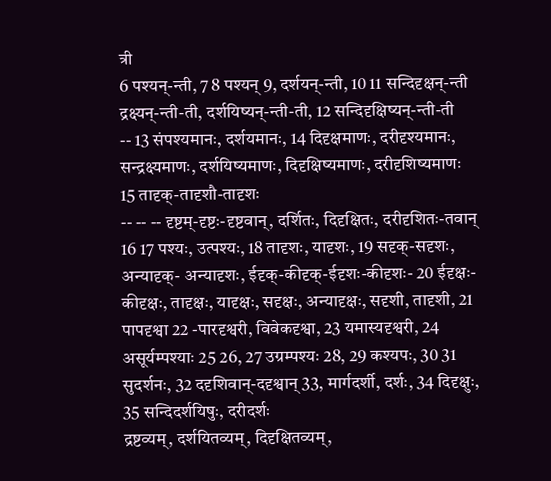त्री
6 पश्यन्-न्ती, 7 8 पश्यन् 9, दर्शयन्-न्ती, 10 11 सन्दिदृक्षन्-न्ती
द्रक्ष्यन्-न्ती-ती, दर्शयिष्यन्-न्ती-ती, 12 सन्दिदृक्षिष्यन्-न्ती-ती
-- 13 संपश्यमानः, दर्शयमानः, 14 दिदृक्षमाणः, दरीदृश्यमानः, सन्द्रक्ष्यमाणः, दर्शयिष्यमाणः, दिदृक्षिष्यमाणः, दरीदृशिष्यमाणः
15 तादृक्-तादृशौ-तादृशः
-- -- -- दृष्टम्-दृष्टः-दृष्टवान्, दर्शितः, दिदृक्षितः, दरीदृशितः-तवान्
16 17 पश्यः, उत्पश्यः, 18 तादृशः, यादृशः, 19 सदृक्-सदृशः, अन्यादृक्- अन्यादृशः, ईदृक्-कीदृक्-ईदृशः-कीदृशः- 20 ईदृक्षः-कीदृक्षः, तादृक्षः, यादृक्षः, सदृक्षः, अन्यादृक्षः, सदृशी, तादृशी, 21 पापदृश्वा 22 -पारदृश्वरी, विवेकदृश्वा, 23 यमास्यदृश्वरी, 24 असूर्यम्पश्याः 25 26, 27 उग्रम्पश्यः 28, 29 कश्यपः, 30 31 सुदर्शनः, 32 ददृशिवान्-ददृश्वान् 33, मार्गदर्शी, दर्शः, 34 दिदृक्षुः, 35 सन्दिदर्शयिषुः, दरीदर्शः
द्रष्टव्यम्, दर्शयितव्यम्, दिदृक्षितव्यम्,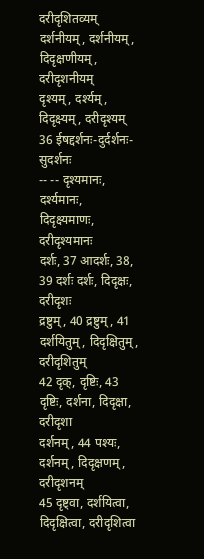दरीदृशितव्यम्
दर्शनीयम्, दर्शनीयम्, दिदृक्षणीयम्, दरीदृशनीयम्
दृश्यम्, दर्श्यम्, दिदृक्ष्यम्, दरीदृश्यम्
36 ईषद्दर्शनः-दुर्दर्शनः-सुदर्शनः
-- -- दृश्यमानः, दर्श्यमानः, दिदृक्ष्यमाणः, दरीदृश्यमानः
दर्शः, 37 आदर्शः, 38, 39 दर्शः दर्शः, दिदृक्षः, दरीदृशः
द्रष्टुम्, 40 द्रष्टुम्, 41 दर्शयितुम्, दिदृक्षितुम्, दरीदृशितुम्
42 दृक्, दृष्टिः, 43 दृष्टिः, दर्शना, दिदृक्षा, दरीदृशा
दर्शनम्, 44 पश्यः, दर्शनम्, दिदृक्षणम्, दरीदृशनम्
45 दृष्ट्वा, दर्शयित्वा, दिदृक्षित्वा, दरीदृशित्वा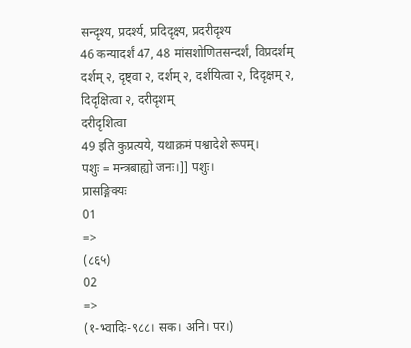सन्दृश्य, प्रदर्श्य, प्रदिदृक्ष्य, प्रदरीदृश्य
46 कन्यादर्शं 47, 48 मांसशोणितसन्दर्शं, विप्रदर्शम्
दर्शम् २, दृष्ट्वा २, दर्शम् २, दर्शयित्वा २, दिदृक्षम् २, दिदृक्षित्वा २, दरीदृशम्
दरीदृशित्वा
49 इति कुप्रत्यये, यथाक्रमं पश्वादेशे रूपम्।
पशुः = मन्त्रबाह्यो जनः।]] पशुः।
प्रासङ्गिक्यः
01
=>
(८६५)
02
=>
(१-भ्वादिः-९८८। सक। अनि। पर।)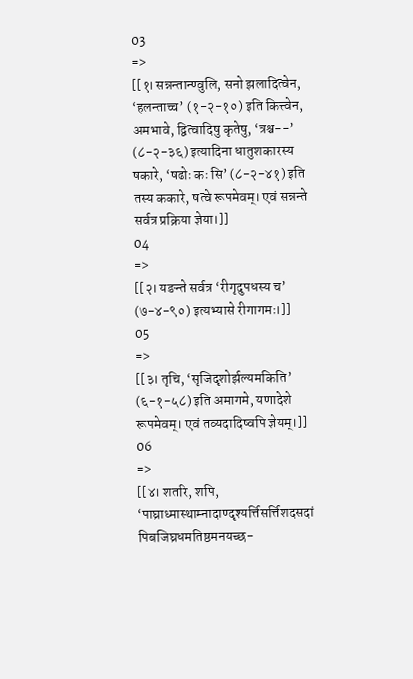03
=>
[[१। सन्नन्तान्ण्वुलि, सनो झलादित्वेन, ‘हलन्ताच्च’ (१-२-१०) इति कित्त्वेन, अमभावे, द्वित्वादिषु कृतेषु, ‘त्रश्च--’ (८-२-३६) इत्यादिना धातुशकारस्य षकारे, ‘षढोः कः सि’ (८-२-४१) इति तस्य ककारे, षत्वे रूपमेवम्। एवं सन्नन्ते सर्वत्र प्रक्रिया ज्ञेया।]]
04
=>
[[२। यङन्ते सर्वत्र ‘रीगृदुपधस्य च’ (७-४-९०) इत्यभ्यासे रीगागमः।]]
05
=>
[[३। तृचि, ‘सृजिदृशोर्झल्यमकिति’ (६-१-५८) इति अमागमे, यणादेशे रूपमेवम्। एवं तव्यदादिष्वपि ज्ञेयम्।]]
06
=>
[[४। शतरि, शपि, ‘पाघ्राध्मास्थाम्नादाण्दृश्यर्त्तिसर्त्तिशदसदां पिबजिघ्रधमतिष्ठमनयच्छ-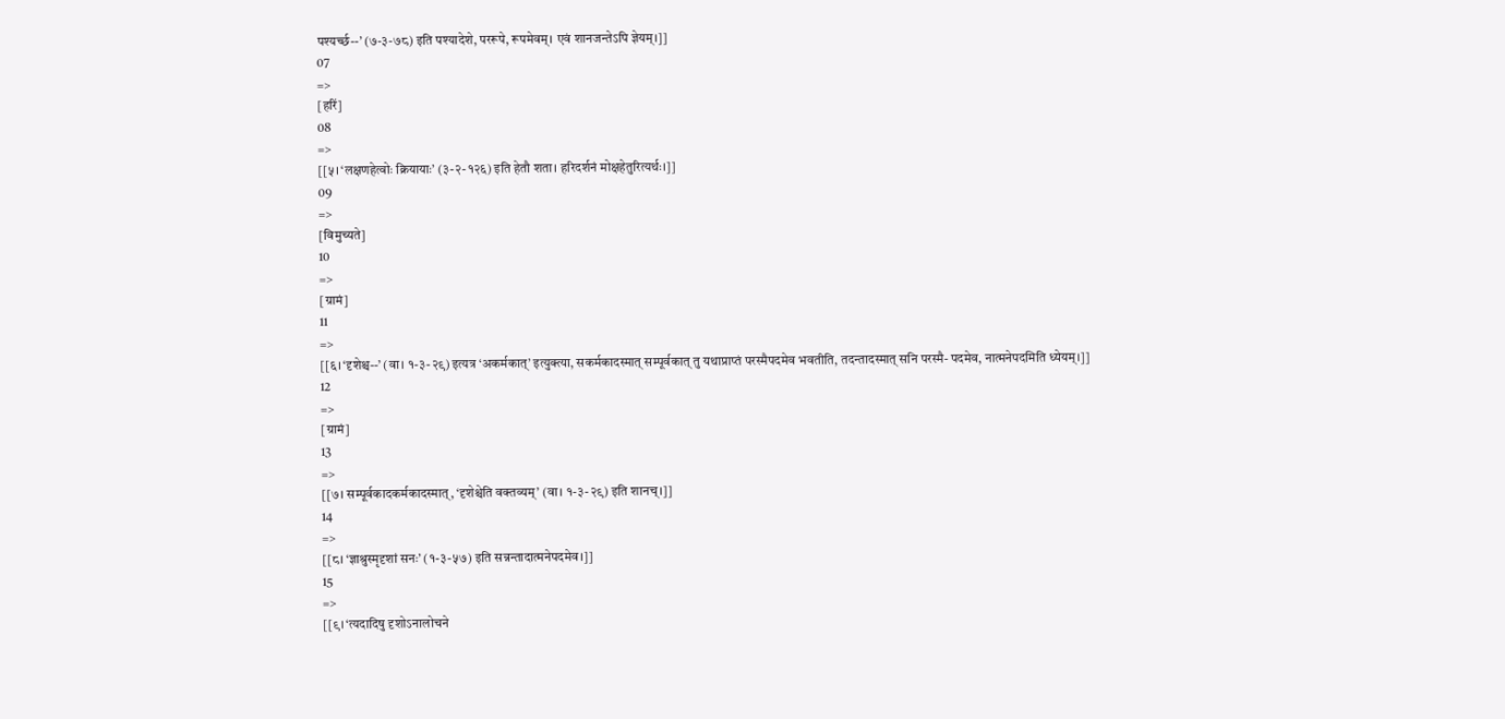पश्यर्च्छ--’ (७-३-७८) इति पश्यादेशे, पररूपे, रूपमेवम्। एवं शानजन्तेऽपि ज्ञेयम्।]]
07
=>
[हरिं]
08
=>
[[५। ‘लक्षणहेत्वोः क्रियायाः’ (३-२-१२६) इति हेतौ शता। हरिदर्शनं मोक्षहेतुरित्यर्थः।]]
09
=>
[विमुच्यते]
10
=>
[ग्रामं]
11
=>
[[६। ‘दृशेश्च--’ (वा। १-३-२९) इत्यत्र ‘अकर्मकात्’ इत्युक्त्या, सकर्मकादस्मात् सम्पूर्वकात् तु यथाप्राप्तं परस्मैपदमेव भवतीति, तदन्तादस्मात् सनि परस्मै- पदमेव, नात्मनेपदमिति ध्येयम्।]]
12
=>
[ग्रामं]
13
=>
[[७। सम्पूर्वकादकर्मकादस्मात्, ‘दृशेश्चेति वक्तव्यम्’ (वा। १-३-२९) इति शानच्।]]
14
=>
[[८। ‘ज्ञाश्रुस्मृदृशां सनः’ (१-३-५७) इति सन्नन्तादात्मनेपदमेव।]]
15
=>
[[९। ‘त्यदादिषु दृशोऽनालोचने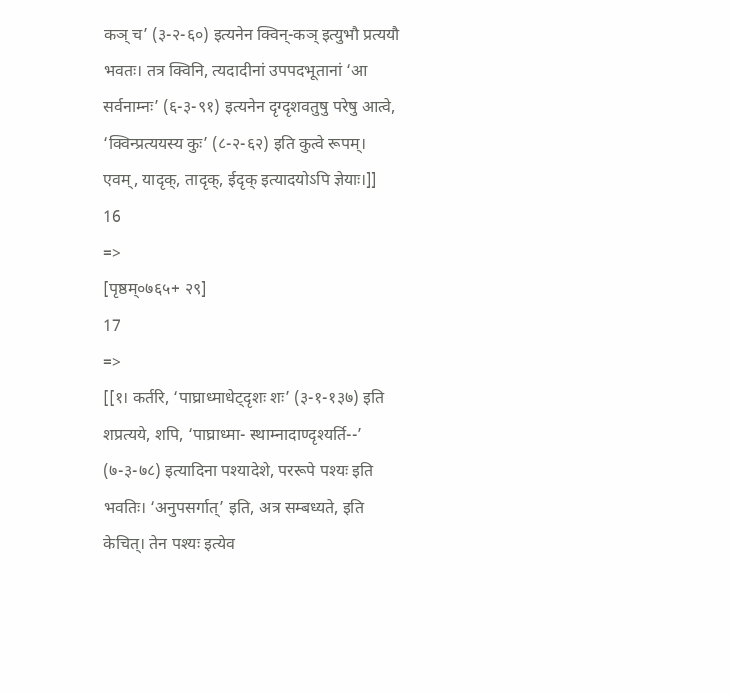कञ् च’ (३-२-६०) इत्यनेन क्विन्-कञ् इत्युभौ प्रत्ययौ भवतः। तत्र क्विनि, त्यदादीनां उपपदभूतानां ‘आ सर्वनाम्नः’ (६-३-९१) इत्यनेन दृग्दृशवतुषु परेषु आत्वे, ‘क्विन्प्रत्ययस्य कुः’ (८-२-६२) इति कुत्वे रूपम्। एवम्, यादृक्, तादृक्, ईदृक् इत्यादयोऽपि ज्ञेयाः।]]
16
=>
[पृष्ठम्०७६५+ २९]
17
=>
[[१। कर्तरि, ‘पाघ्राध्माधेट्दृशः शः’ (३-१-१३७) इति शप्रत्यये, शपि, ‘पाघ्राध्मा- स्थाम्नादाण्दृश्यर्ति--’ (७-३-७८) इत्यादिना पश्यादेशे, पररूपे पश्यः इति भवतिः। ‘अनुपसर्गात्’ इति, अत्र सम्बध्यते, इति केचित्। तेन पश्यः इत्येव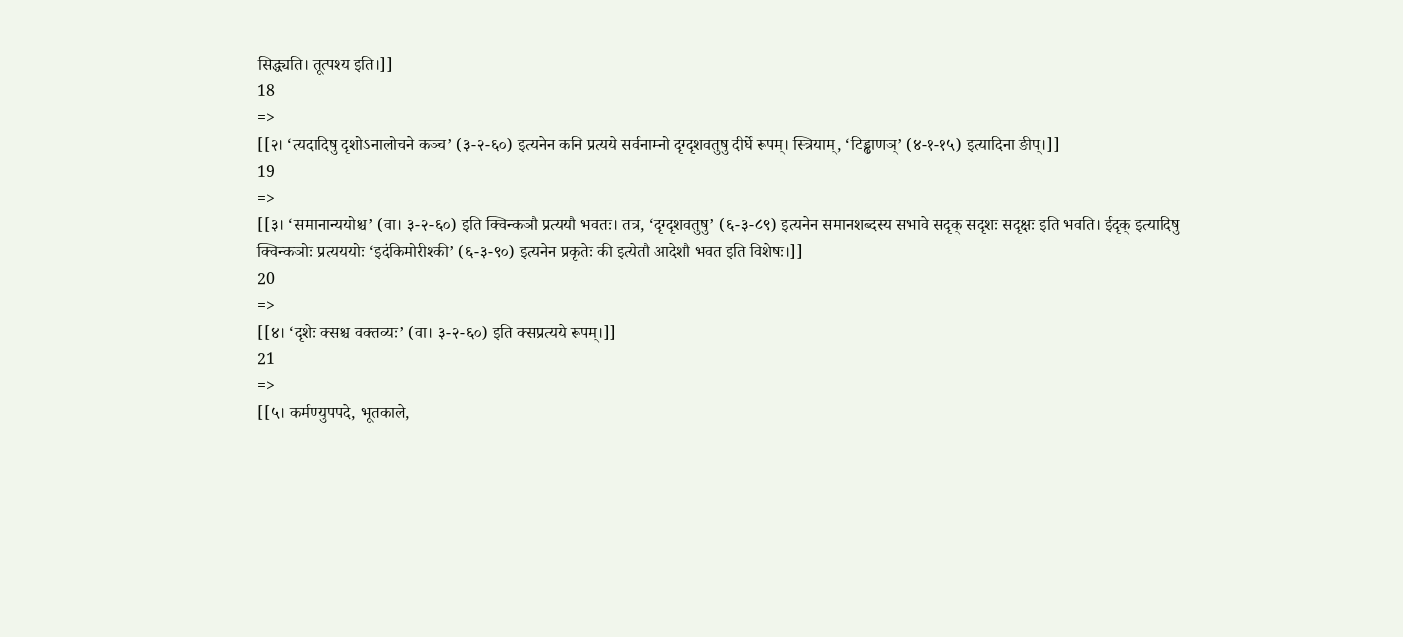सिद्ध्यति। तूत्पश्य इति।]]
18
=>
[[२। ‘त्यदादिषु दृशोऽनालोचने कञ्च’ (३-२-६०) इत्यनेन कनि प्रत्यये सर्वनाम्नो दृग्दृशवतुषु दीर्घे रूपम्। स्त्रियाम्, ‘टिड्ढाणञ्’ (४-१-१५) इत्यादिना ङीप्।]]
19
=>
[[३। ‘समानान्ययोश्च’ (वा। ३-२-६०) इति क्विन्कञौ प्रत्ययौ भवतः। तत्र, ‘दृग्दृशवतुषु’ (६-३-८९) इत्यनेन समानशब्दस्य सभावे सदृक् सदृशः सदृक्षः इति भवति। ईदृक् इत्यादिषु क्विन्कञोः प्रत्यययोः ‘इदंकिमोरीश्की’ (६-३-९०) इत्यनेन प्रकृतेः की इत्येतौ आदेशौ भवत इति विशेषः।]]
20
=>
[[४। ‘दृशेः क्सश्च वक्तव्यः’ (वा। ३-२-६०) इति क्सप्रत्यये रूपम्।]]
21
=>
[[५। कर्मण्युपपदे, भूतकाले,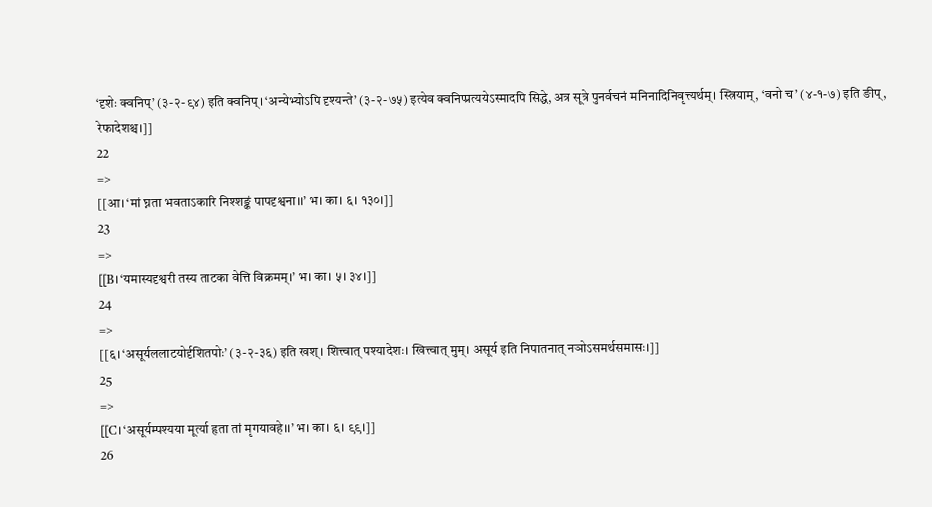‘दृशेः क्वनिप्’ (३-२-९४) इति क्वनिप्। ‘अन्येभ्योऽपि दृश्यन्ते’ (३-२-७५) इत्येव क्वनिप्प्रत्ययेऽस्मादपि सिद्धे, अत्र सूत्रे पुनर्वचनं मनिनादिनिवृत्त्यर्थम्। स्त्रियाम्, ‘वनो च’ (४-१-७) इति ङीप्, रेफादेशश्च।]]
22
=>
[[आ। ‘मां घ्नता भवताऽकारि निश्शङ्कं पापदृश्वना।।’ भ। का। ६। १३०।]]
23
=>
[[B। ‘यमास्यदृश्वरी तस्य ताटका वेत्ति विक्रमम्।’ भ। का। ५। ३४।]]
24
=>
[[६। ‘असूर्यललाटयोर्दृशितपोः’ (३-२-३६) इति खश्। शित्त्वात् पश्यादेशः। खित्त्वात् मुम्। असूर्य इति निपातनात् नञोऽसमर्थसमासः।]]
25
=>
[[C। ‘असूर्यम्पश्यया मूर्त्या हृता तां मृगयावहे।।’ भ। का। ६। ९९।]]
26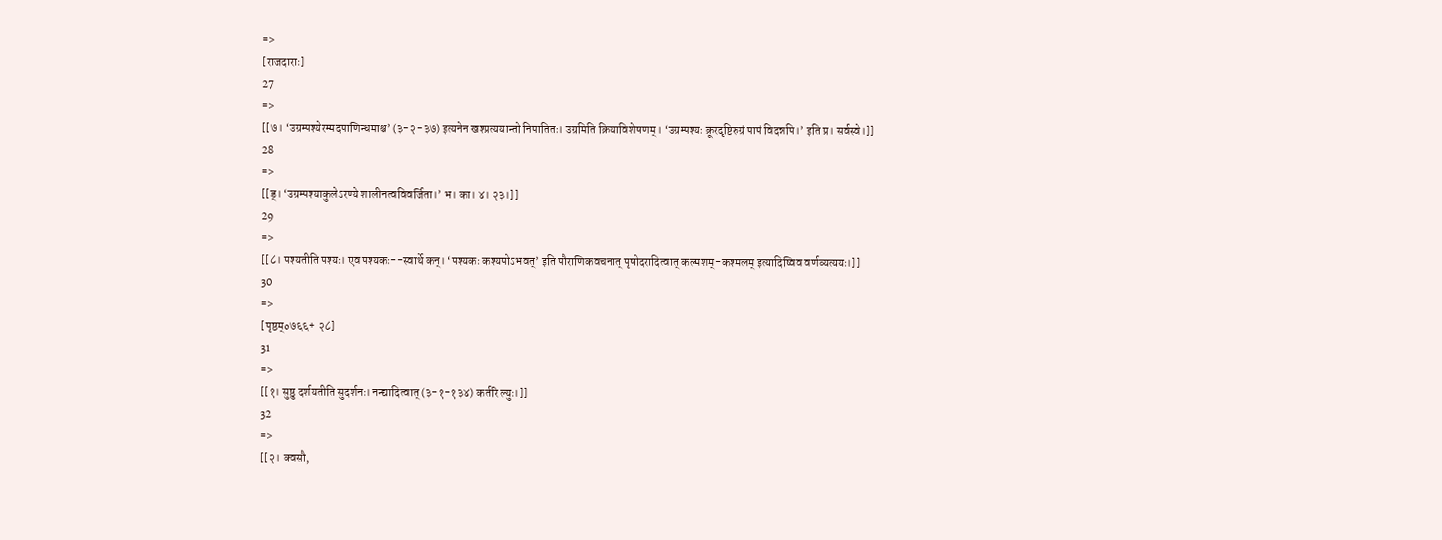=>
[राजदाराः]
27
=>
[[७। ‘उग्रम्पश्येरम्मदपाणिन्धमाश्च’ (३-२-३७) इत्यनेन खश्प्रत्ययान्तो निपातितः। उग्रमिति क्रियाविशेषणम्। ‘उग्रम्पश्यः क्रूरदृष्टिरुग्रं पापं विदन्नपि।’ इति प्र। सर्वस्वे।]]
28
=>
[[ड्। ‘उग्रम्पश्याकुलेऽरण्ये शालीनत्वविवर्जिता।’ भ। का। ४। २३।]]
29
=>
[[८। पश्यतीति पश्यः। एव पश्यकः--स्वार्थे कन्। ‘पश्यकः कश्यपोऽभवत्’ इति पौराणिकवचनात् पृषोदरादित्वात् कल्मशम्-कश्मलम् इत्यादिष्विव वर्णव्यत्ययः।]]
30
=>
[पृष्ठम्०७६६+ २८]
31
=>
[[१। सुष्ठु दर्शयतीति सुदर्शनः। नन्द्यादित्वात् (३-१-१३४) कर्तरि ल्युः।]]
32
=>
[[२। क्वसौ,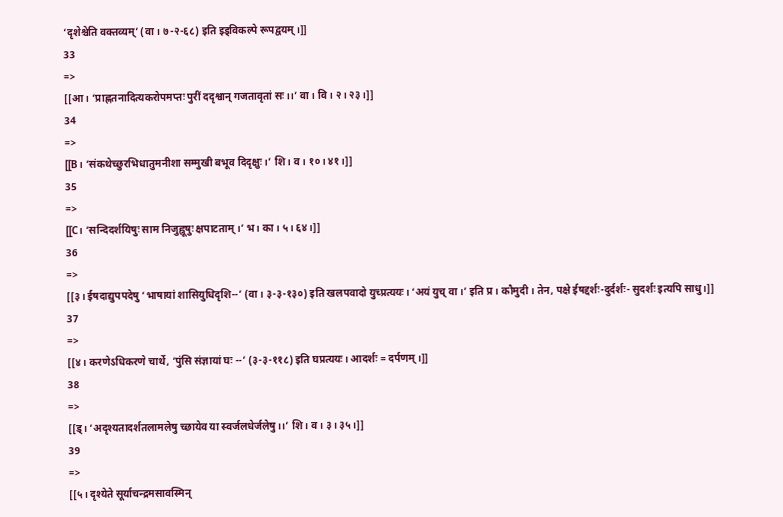‘दृशेश्चेति वक्तव्यम्’ (वा। ७-२-६८) इति इड्विकल्पे रूपद्वयम्।]]
33
=>
[[आ। ‘प्राह्णतनादित्यकरोपमप्तः पुरीं ददृश्वान् गजतावृतां सः।।’ वा। वि। २। २३।]]
34
=>
[[B। ‘संकथेच्छुरभिधातुमनीशा सम्मुखी बभूव दिदृक्षुः।’ शि। व। १०। ४१।]]
35
=>
[[C। ‘सन्दिदर्शयिषुः साम निजुह्नूषुः क्षपाटताम्।’ भ। का। ५। ६४।]]
36
=>
[[३। ईषदाद्युपपदेषु ‘भाषायां शासियुधिदृशि--’ (वा। ३-३-१३०) इति खलपवादो युच्प्रत्ययः। ‘अयं युच् वा।’ इति प्र। कौमुदी। तेन, पक्षे ईषद्दर्शः-दुर्दर्शः- सुदर्शः इत्यपि साधु।]]
37
=>
[[४। करणेऽधिकरणे चार्थे, ‘पुंसि संज्ञायां घः --’ (३-३-११८) इति घप्रत्ययः। आदर्शः = दर्पणम्।]]
38
=>
[[ड्। ‘अदृश्यतादर्शतलामलेषु च्छायेव या स्वर्जलधेर्जलेषु।।’ शि। व। ३। ३५।]]
39
=>
[[५। दृश्येते सूर्याचन्द्रमसावस्मिन्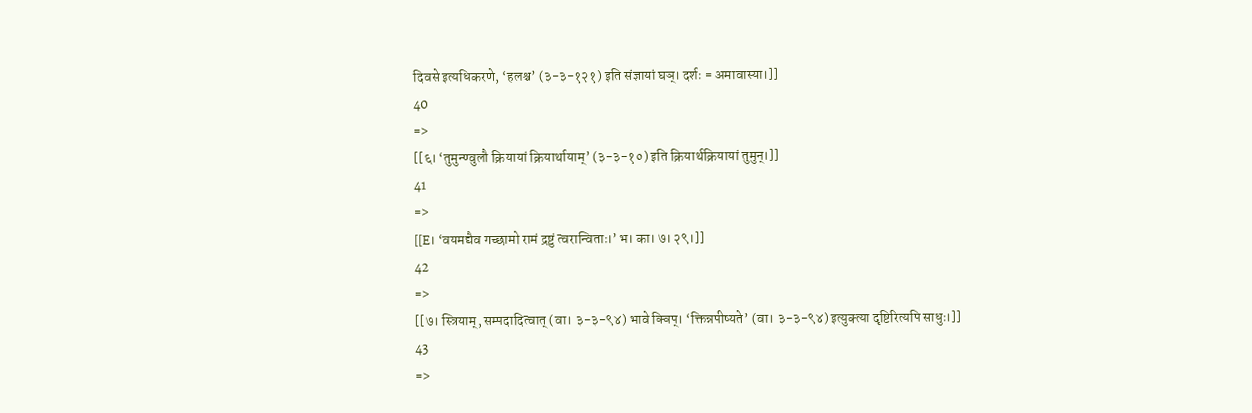दिवसे इत्यधिकरणे, ‘हलश्च’ (३-३-१२१) इति संज्ञायां घञ्। दर्शः = अमावास्या।]]
40
=>
[[६। ‘तुमुन्ण्वुलौ क्रियायां क्रियार्थायाम्’ (३-३-१०) इति क्रियार्थक्रियायां तुमुन्।]]
41
=>
[[E। ‘वयमद्यैव गच्छामो रामं द्रष्टुं त्वरान्विताः।’ भ। का। ७। २९।]]
42
=>
[[७। स्त्रियाम्, सम्पदादित्वात् (वा। ३-३-९४) भावे क्विप्। ‘क्तिन्नपीष्यते’ (वा। ३-३-९४) इत्युक्त्या दृष्टिरित्यपि साधुः।]]
43
=>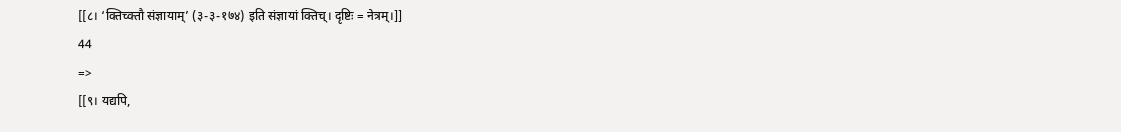[[८। ‘क्तिच्क्तौ संज्ञायाम्’ (३-३-१७४) इति संज्ञायां क्तिच्। दृष्टिः = नेत्रम्।]]
44
=>
[[९। यद्यपि,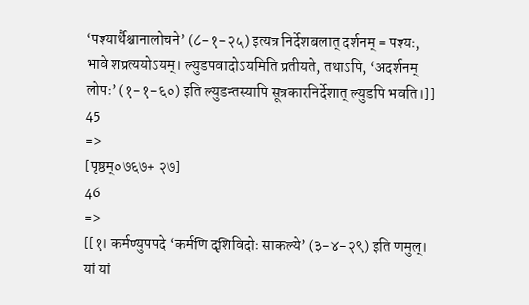‘पश्यार्थैश्चानालोचने’ (८-१-२५) इत्यत्र निर्देशबलात् दर्शनम् = पश्यः, भावे शप्रत्ययोऽयम्। ल्युडपवादोऽयमिति प्रतीयते, तथाऽपि, ‘अदर्शनम् लोपः’ (१-१-६०) इति ल्युडन्तस्यापि सूत्रकारनिर्देशात् ल्युडपि भवति।]]
45
=>
[पृष्ठम्०७६७+ २७]
46
=>
[[१। कर्मण्युपपदे ‘कर्मणि दृशिविदोः साकल्ये’ (३-४-२९) इति णमुल्। यां यां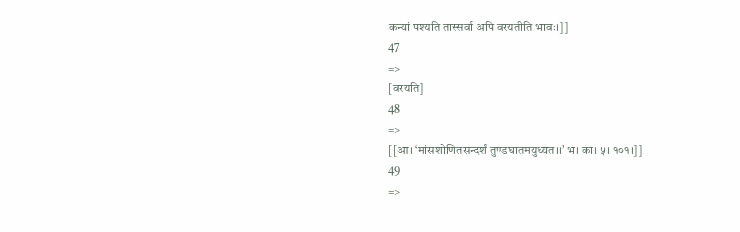कन्यां पश्यति तास्सर्वा अपि वरयतीति भावः।]]
47
=>
[वरयति]
48
=>
[[आ। ‘मांसशोणितसन्दर्शं तुण्डघातमयुध्यत।।’ भ। का। ५। १०१।]]
49
=>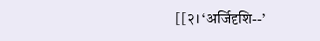[[२। ‘अर्जिदृशि--’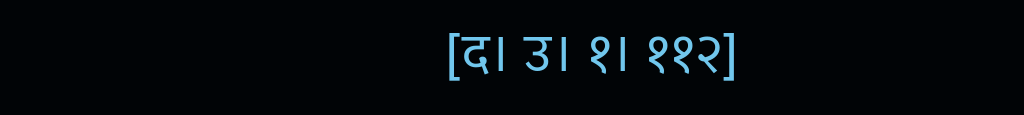[द। उ। १। ११२]